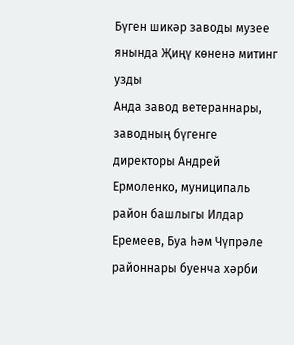Бүген шикәр заводы музее янында Җиңү көненә митинг узды
Анда завод ветераннары, заводның бүгенге директоры Андрей Ермоленко, муниципаль район башлыгы Илдар Еремеев, Буа һәм Чүпрәле районнары буенча хәрби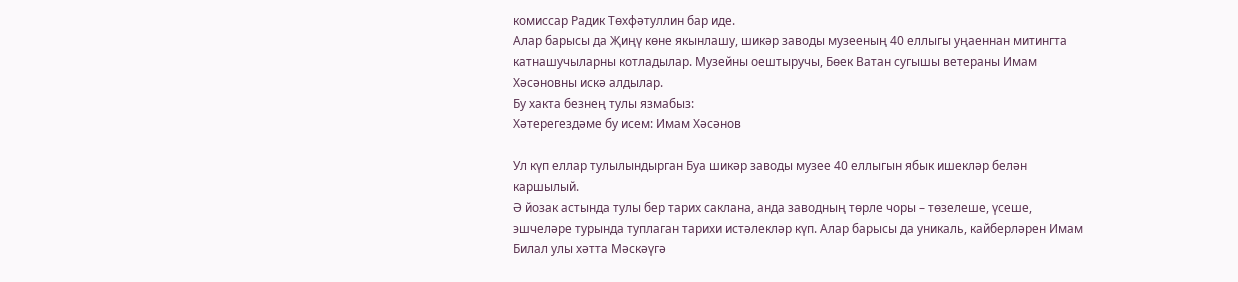комиссар Радик Төхфәтуллин бар иде.
Алар барысы да Җиңү көне якынлашу, шикәр заводы музееның 40 еллыгы уңаеннан митингта катнашучыларны котладылар. Музейны оештыручы, Бөек Ватан сугышы ветераны Имам Хәсәновны искә алдылар.
Бу хакта безнең тулы язмабыз:
Хәтерегездәме бу исем: Имам Хәсәнов

Ул күп еллар тулылындырган Буа шикәр заводы музее 40 еллыгын ябык ишекләр белән каршылый.
Ә йозак астында тулы бер тарих саклана, анда заводның төрле чоры – төзелеше, үсеше, эшчеләре турында туплаган тарихи истәлекләр күп. Алар барысы да уникаль, кайберләрен Имам Билал улы хәтта Мәскәүгә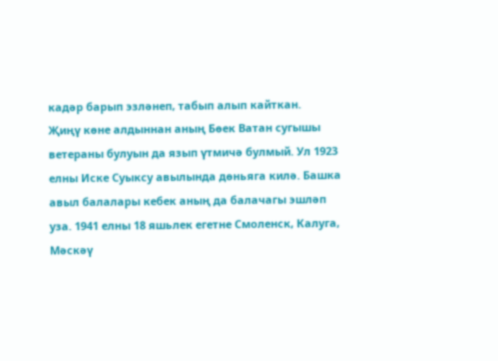кадәр барып эзләнеп, табып алып кайткан.
Җиңү көне алдыннан аның Бөек Ватан сугышы ветераны булуын да язып үтмичә булмый. Ул 1923 елны Иске Суыксу авылында дөньяга килә. Башка авыл балалары кебек аның да балачагы эшләп уза. 1941 елны 18 яшьлек егетне Смоленск, Калуга, Мәскәү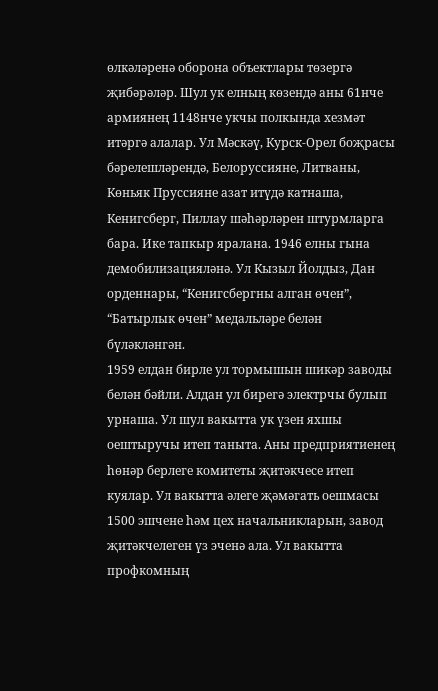өлкәләренә оборона объектлары төзергә җибәрәләр. Шул ук елның көзендә аны 61нче армиянең 1148нче укчы полкында хезмәт итәргә алалар. Ул Мәскәү, Курск-Орел боҗрасы бәрелешләрендә, Белоруссияне, Литваны, Көньяк Пруссияне азат итүдә катнаша, Кенигсберг, Пиллау шәһәрләрен штурмларга бара. Ике тапкыр яралана. 1946 елны гына демобилизацияләнә. Ул Кызыл Йолдыз, Дан орденнары, “Кенигсбергны алган өчен”, “Батырлык өчен” медальләре белән бүләкләнгән.
1959 елдан бирле ул тормышын шикәр заводы белән бәйли. Алдан ул бирегә электрчы булып урнаша. Ул шул вакытта ук үзен яхшы оештыручы итеп таныта. Аны предприятиенең һөнәр берлеге комитеты җитәкчесе итеп куялар. Ул вакытта әлеге җәмәгать оешмасы 1500 эшчене һәм цех начальникларын, завод җитәкчелеген үз эченә ала. Ул вакытта профкомның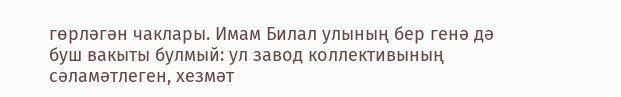гөрләгән чаклары. Имам Билал улының бер генә дә буш вакыты булмый: ул завод коллективының сәламәтлеген, хезмәт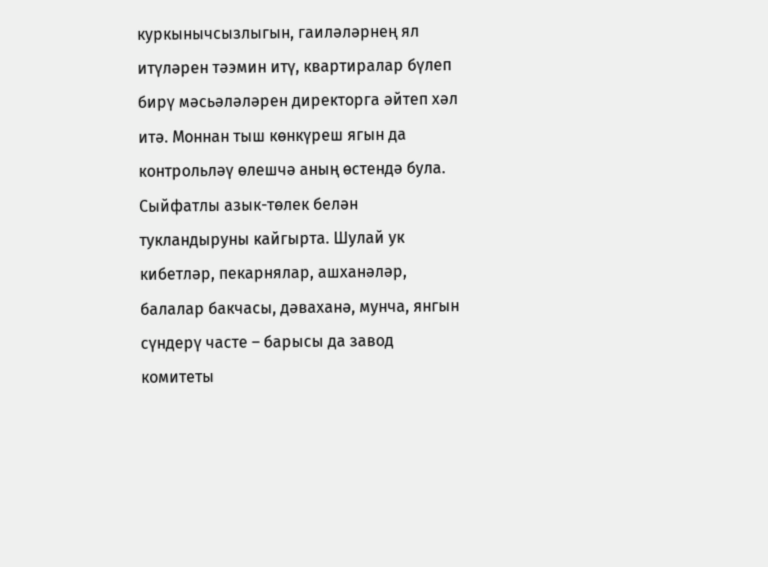куркынычсызлыгын, гаиләләрнең ял итүләрен тәэмин итү, квартиралар бүлеп бирү мәсьәләләрен директорга әйтеп хәл итә. Моннан тыш көнкүреш ягын да контрольләү өлешчә аның өстендә була. Сыйфатлы азык-төлек белән тукландыруны кайгырта. Шулай ук кибетләр, пекарнялар, ашханәләр, балалар бакчасы, дәваханә, мунча, янгын сүндерү часте – барысы да завод комитеты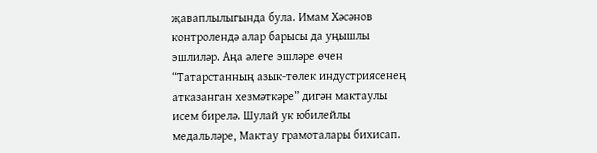җаваплылыгында була. Имам Хәсәнов контролендә алар барысы да уңышлы эшлиләр. Аңа әлеге эшләре өчен “Татарстанның азык-төлек индустриясенең атказанган хезмәткәре” дигән мактаулы исем бирелә. Шулай ук юбилейлы медальләре, Мактау грамоталары бихисап.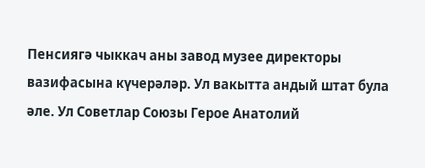Пенсиягә чыккач аны завод музее директоры вазифасына күчерәләр. Ул вакытта андый штат була әле. Ул Советлар Союзы Герое Анатолий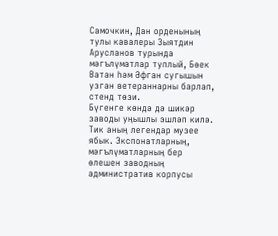Самочкин, Дан орденының тулы кавалеры Зыятдин Арусланов турында мәгълүматлар туплый, Бөек Ватан һәм Әфган сугышын узган ветераннарны барлап, стенд төзи.
Бүгенге көндә дә шикәр заводы уңышлы эшләп килә. Тик аның легендар музее ябык. Экспонатларның, мәгълүматларның бер өлешен заводның административ корпусы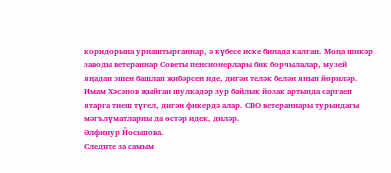коридорына урнаштырганнар, ә күбесе иске бинада калган. Моңа шикәр заводы ветераннар Советы пенсионерлары бик борчылалар, музей яңадан эшен башлап җибәрсен иде, дигән теләк белән янып йөриләр. Имам Хәсәнов җыйган шулкадәр зур байлык йозак артында саргаеп ятарга тиеш түгел, дигән фикердә алар. СВО ветераннары турындагы мәгълүматларны да өстәр идек, диләр.
Әлфинур Йосыпова.
Следите за самым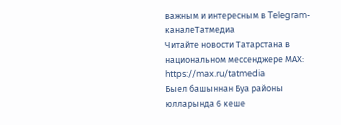важным и интересным в Telegram-каналеТатмедиа
Читайте новости Татарстана в национальном мессенджере MАХ: https://max.ru/tatmedia
Быел башыннан Буа районы юлларында 6 кеше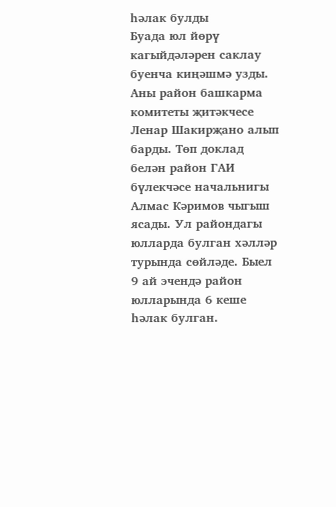һәлак булды
Буада юл йөрү кагыйдәләрен саклау буенча киңәшмә узды.
Аны район башкарма комитеты җитәкчесе Ленар Шакирҗано алып барды. Төп доклад белән район ГАИ бүлекчәсе начальнигы Алмас Кәримов чыгыш ясады. Ул райондагы юлларда булган хәлләр турында сөйләде. Быел 9 ай эчендә район юлларында 6 кеше һәлак булган.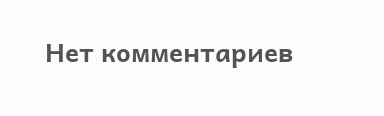Нет комментариев